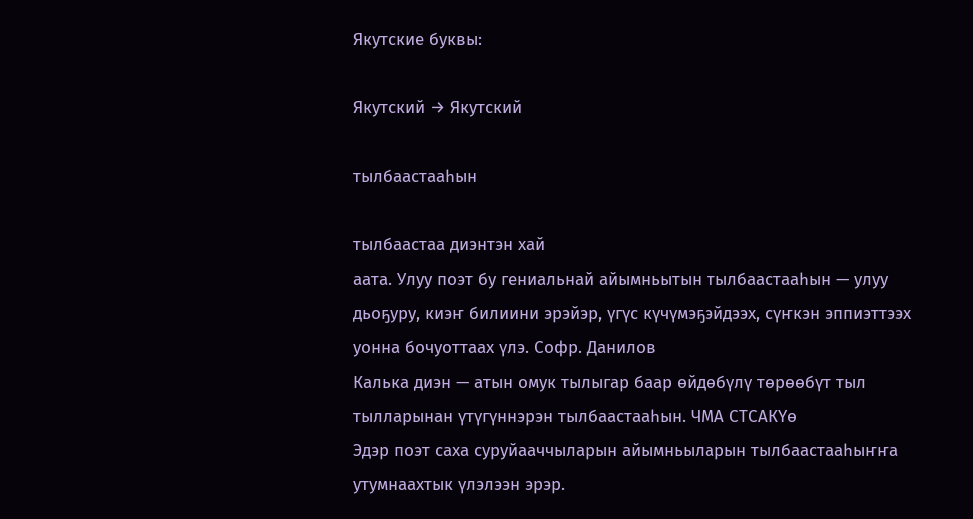Якутские буквы:

Якутский → Якутский

тылбаастааһын

тылбаастаа диэнтэн хай
аата. Улуу поэт бу гениальнай айымньытын тылбаастааһын — улуу дьоҕуру, киэҥ билиини эрэйэр, үгүс күчүмэҕэйдээх, сүҥкэн эппиэттээх уонна бочуоттаах үлэ. Софр. Данилов
Калька диэн — атын омук тылыгар баар өйдөбүлү төрөөбүт тыл тылларынан үтүгүннэрэн тылбаастааһын. ЧМА СТСАКҮө
Эдэр поэт саха суруйааччыларын айымньыларын тылбаастааһыҥҥа утумнаахтык үлэлээн эрэр.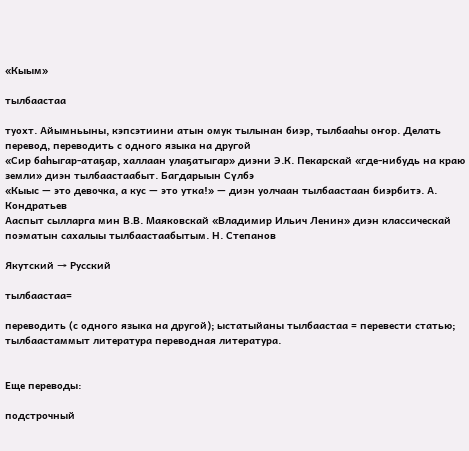«Кыым»

тылбаастаа

туохт. Айымньыны, кэпсэтиини атын омук тылынан биэр, тылбааһы оҥор. Делать перевод, переводить с одного языка на другой
«Сир баһыгар-атаҕар, халлаан улаҕатыгар» диэни Э.К. Пекарскай «где-нибудь на краю земли» диэн тылбаастаабыт. Багдарыын Сүлбэ
«Кыыс — это девочка, а кус — это утка!» — диэн уолчаан тылбаастаан биэрбитэ. А. Кондратьев
Ааспыт сылларга мин В.В. Маяковскай «Владимир Ильич Ленин» диэн классическай поэматын сахалыы тылбаастаабытым. Н. Степанов

Якутский → Русский

тылбаастаа=

переводить (с одного языка на другой); ыстатыйаны тылбаастаа = перевести статью; тылбаастаммыт литература переводная литература.


Еще переводы:

подстрочный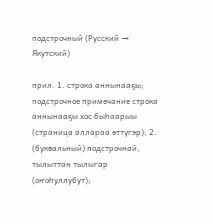подстрочный (Русский → Якутский)

прил. 1. строка аннынааҕы; подстрочное примечание строка аннынааҕы хос быһаарыы (страница аллараа өттүгэр); 2. (буквальный) подстрочнай, тылыттан тылыгар (оҥоһуллубут);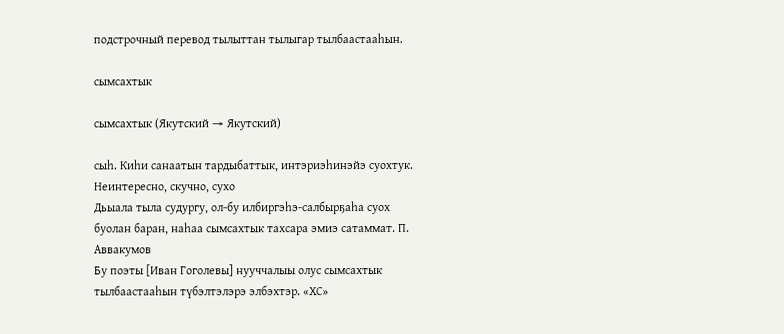подстрочный перевод тылыттан тылыгар тылбаастааһын.

сымсахтык

сымсахтык (Якутский → Якутский)

сыһ. Киһи санаатын тардыбаттык, интэриэһинэйэ суохтук. Неинтересно, скучно, сухо
Дьыала тыла судургу, ол-бу илбиргэһэ-салбырҕаһа суох буолан баран, наһаа сымсахтык тахсара эмиэ сатаммат. П. Аввакумов
Бу поэты [Иван Гоголевы] нууччалыы олус сымсахтык тылбаастааһын түбэлтэлэрэ элбэхтэр. «ХС»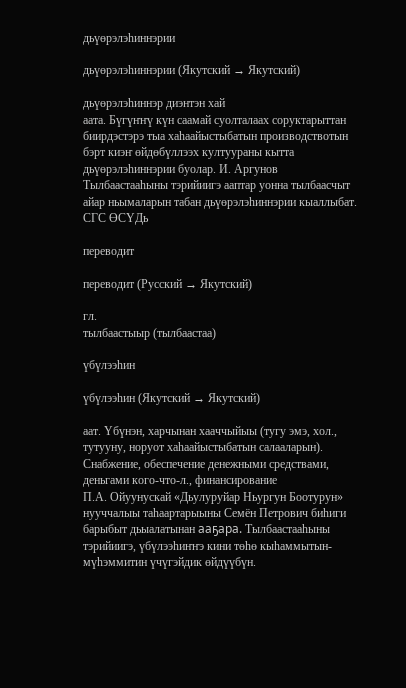дьүөрэлэһиннэрии

дьүөрэлэһиннэрии (Якутский → Якутский)

дьүөрэлэһиннэр диэнтэн хай
аата. Бүгүҥҥү күн саамай суолталаах соруктарыттан биирдэстэрэ тыа хаһаайыстыбатын производствотын бэрт киэҥ өйдөбүллээх култуураны кытта дьүөрэлэһиннэрии буолар. И. Аргунов
Тылбаастааһыны тэрийиигэ ааптар уонна тылбаасчыт айар ньымаларын табан дьүөрэлэһиннэрии кыаллыбат. СГС ӨСҮДь

переводит

переводит (Русский → Якутский)

гл.
тылбаастыыр (тылбаастаа)

үбүлээһин

үбүлээһин (Якутский → Якутский)

аат. Үбүнэн, харчынан хааччыйыы (тугу эмэ, хол., тутууну, норуот хаһаайыстыбатын салааларын). Снабжение, обеспечение денежными средствами, деньгами кого-что-л., финансирование
П.А. Ойуунускай «Дьулуруйар Ньургун Боотурун» нууччалыы таһаартарыыны Семён Петрович биһиги барыбыт дьыалатынан ааҕара. Тылбаастааһыны тэрийиигэ, үбүлээһиҥҥэ кини төһө кыһаммытын-мүһэммитин үчүгэйдик өйдүүбүн.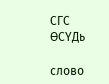СГС ӨСҮДь

слово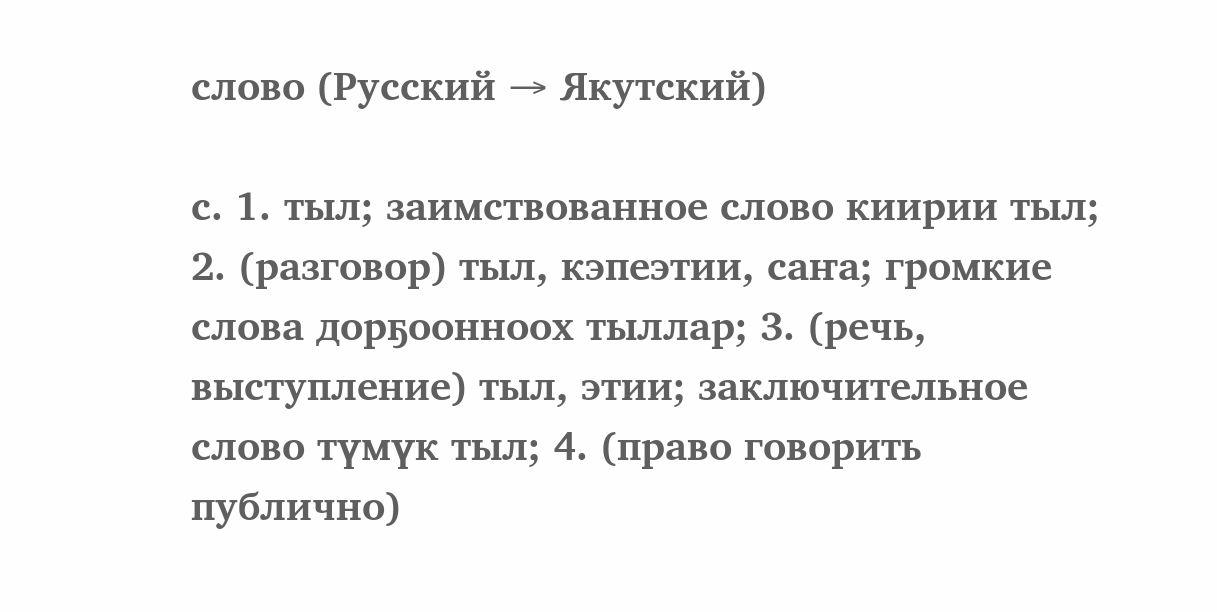слово (Русский → Якутский)

с. 1. тыл; заимствованное слово киирии тыл; 2. (разговор) тыл, кэпеэтии, саҥа; громкие слова дорҕоонноох тыллар; 3. (речь, выступление) тыл, этии; заключительное слово түмүк тыл; 4. (право говорить публично)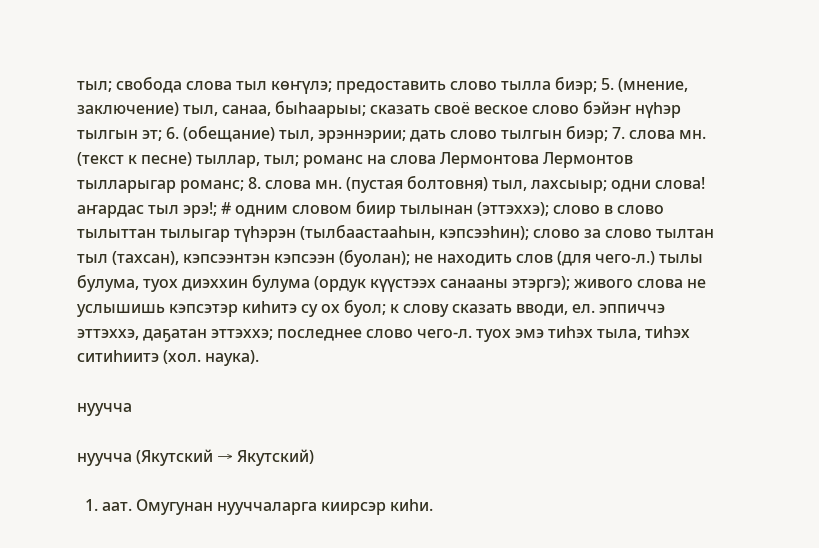тыл; свобода слова тыл көҥүлэ; предоставить слово тылла биэр; 5. (мнение, заключение) тыл, санаа, быһаарыы; сказать своё веское слово бэйэҥ нүһэр тылгын эт; 6. (обещание) тыл, эрэннэрии; дать слово тылгын биэр; 7. слова мн. (текст к песне) тыллар, тыл; романс на слова Лермонтова Лермонтов тылларыгар романс; 8. слова мн. (пустая болтовня) тыл, лахсыыр; одни слова! аҥардас тыл эрэ!; # одним словом биир тылынан (эттэххэ); слово в слово тылыттан тылыгар түһэрэн (тылбаастааһын, кэпсээһин); слово за слово тылтан тыл (тахсан), кэпсээнтэн кэпсээн (буолан); не находить слов (для чего-л.) тылы булума, туох диэххин булума (ордук күүстээх санааны этэргэ); живого слова не услышишь кэпсэтэр киһитэ су ох буол; к слову сказать вводи, ел. эппиччэ эттэххэ, даҕатан эттэххэ; последнее слово чего-л. туох эмэ тиһэх тыла, тиһэх ситиһиитэ (хол. наука).

нуучча

нуучча (Якутский → Якутский)

  1. аат. Омугунан нууччаларга киирсэр киһи.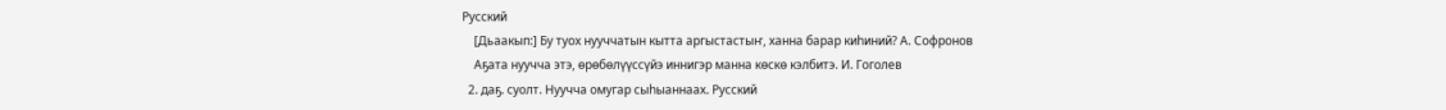Русский
    [Дьаакып:] Бу туох нууччатын кытта аргыстастыҥ, ханна барар киһиний? А. Софронов
    Аҕата нуучча этэ, өрөбөлүүссүйэ иннигэр манна көскө кэлбитэ. И. Гоголев
  2. даҕ. суолт. Нуучча омугар сыһыаннаах. Русский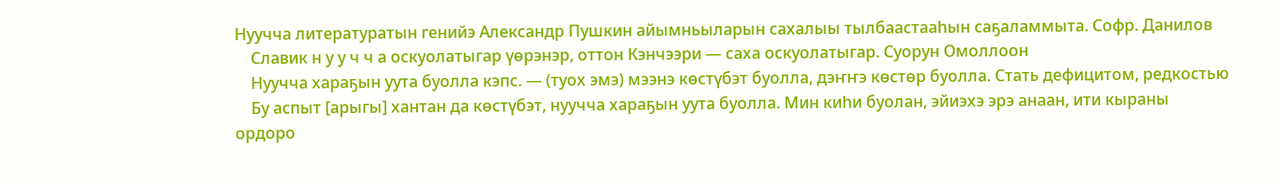Нуучча литературатын генийэ Александр Пушкин айымньыларын сахалыы тылбаастааһын саҕаламмыта. Софр. Данилов
    Славик н у у ч ч а оскуолатыгар үөрэнэр, оттон Кэнчээри — саха оскуолатыгар. Суорун Омоллоон
    Нуучча хараҕын уута буолла кэпс. — (туох эмэ) мээнэ көстүбэт буолла, дэҥҥэ көстөр буолла. Стать дефицитом, редкостью
    Бу аспыт [арыгы] хантан да көстүбэт, нуучча хараҕын уута буолла. Мин киһи буолан, эйиэхэ эрэ анаан, ити кыраны ордоро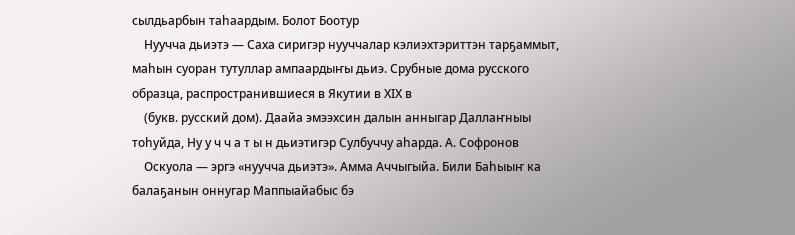сылдьарбын таһаардым. Болот Боотур
    Нуучча дьиэтэ — Саха сиригэр нууччалар кэлиэхтэриттэн тарҕаммыт, маһын суоран тутуллар ампаардыҥы дьиэ. Срубные дома русского образца, распространившиеся в Якутии в ХIХ в
    (букв. русский дом). Даайа эмээхсин далын анныгар Даллаҥныы тоһуйда, Ну у ч ч а т ы н дьиэтигэр Сулбуччу аһарда. А. Софронов
    Оскуола — эргэ «нуучча дьиэтэ». Амма Аччыгыйа. Били Баһыыҥ ка балаҕанын оннугар Маппыайабыс бэ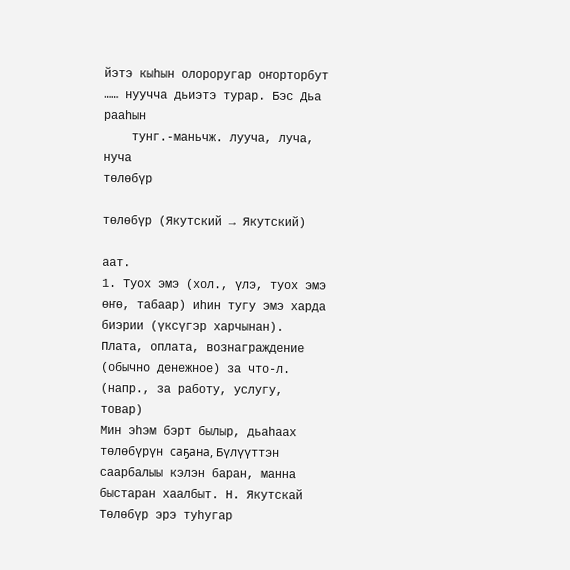йэтэ кыһын олороругар оҥорторбут …… нуучча дьиэтэ турар. Бэс Дьа рааһын
    тунг.-маньчж. лууча, луча, нуча
төлөбүр

төлөбүр (Якутский → Якутский)

аат.
1. Туох эмэ (хол., үлэ, туох эмэ өҥө, табаар) иһин тугу эмэ харда биэрии (үксүгэр харчынан). Плата, оплата, вознаграждение (обычно денежное) за что-л. (напр., за работу, услугу, товар)
Мин эһэм бэрт былыр, дьаһаах төлөбүрүн саҕана, Бүлүүттэн саарбалыы кэлэн баран, манна быстаран хаалбыт. Н. Якутскай
Төлөбүр эрэ туһугар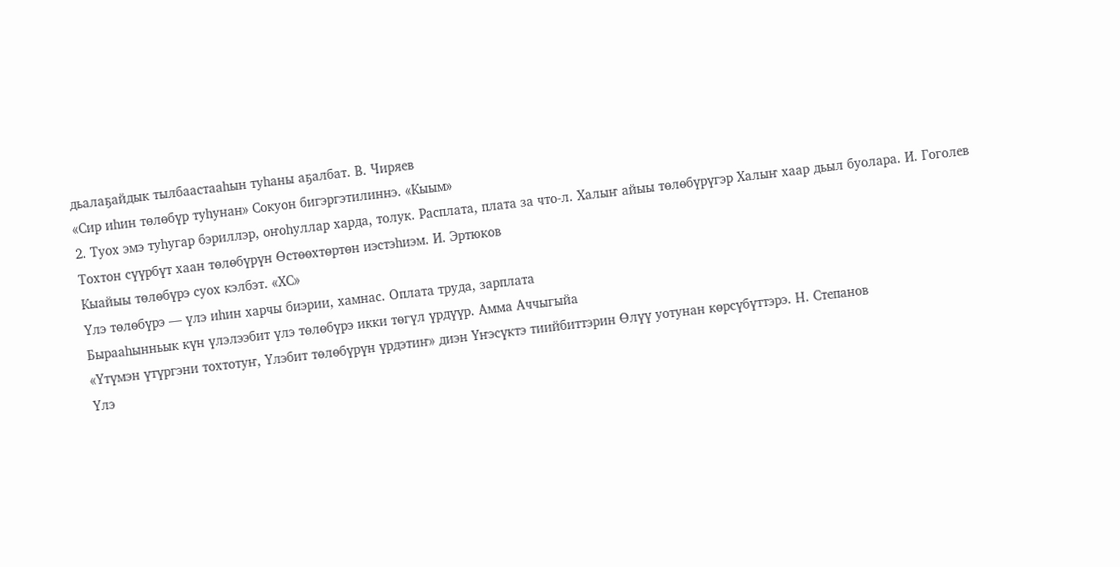дьалаҕайдык тылбаастааһын туһаны аҕалбат. В. Чиряев
«Сир иһин төлөбүр туһунан» Сокуон бигэргэтилиннэ. «Кыым»
2. Туох эмэ туһугар бэриллэр, оҥоһуллар харда, толук. Расплата, плата за что-л. Халыҥ айыы төлөбүрүгэр Халыҥ хаар дьыл буолара. И. Гоголев
Тохтон сүүрбүт хаан төлөбүрүн Өстөөхтөртөн иэстэһиэм. И. Эртюков
Кыайыы төлөбүрэ суох кэлбэт. «ХС»
Үлэ төлөбүрэ — үлэ иһин харчы биэрии, хамнас. Оплата труда, зарплата
Бырааһынньык күн үлэлээбит үлэ төлөбүрэ икки төгүл үрдүүр. Амма Аччыгыйа
«Үтүмэн үтүргэни тохтотуҥ, Үлэбит төлөбүрүн үрдэтиҥ» диэн Үҥэсүктэ тиийбиттэрин Өлүү уотунан көрсүбүттэрэ. Н. Степанов
Үлэ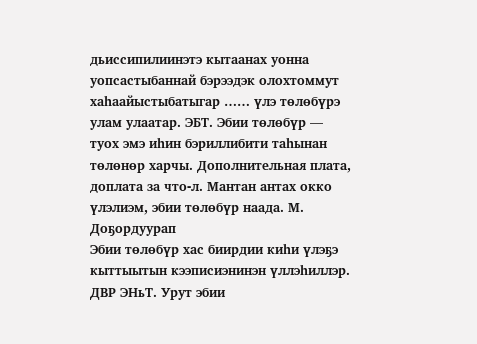дьиссипилиинэтэ кытаанах уонна уопсастыбаннай бэрээдэк олохтоммут хаһаайыстыбатыгар …… үлэ төлөбүрэ улам улаатар. ЭБТ. Эбии төлөбүр — туох эмэ иһин бэриллибити таһынан төлөнөр харчы. Дополнительная плата, доплата за что-л. Мантан антах окко үлэлиэм, эбии төлөбүр наада. М. Доҕордуурап
Эбии төлөбүр хас биирдии киһи үлэҕэ кыттыытын кээписиэнинэн үллэһиллэр. ДВР ЭНьТ. Урут эбии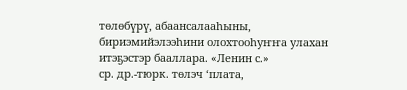төлөбүрү, абаансалааһыны, бириэмийэлээһини олохтооһуҥҥа улахан итэҕэстэр бааллара. «Ленин с.»
ср. др.-тюрк. төлэч ‘плата,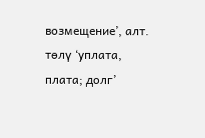возмещение’, алт. төлү ‘уплата, плата; долг’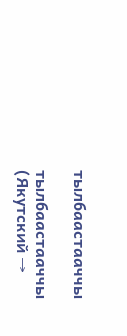тылбаастааччы

тылбаастааччы (Якутский →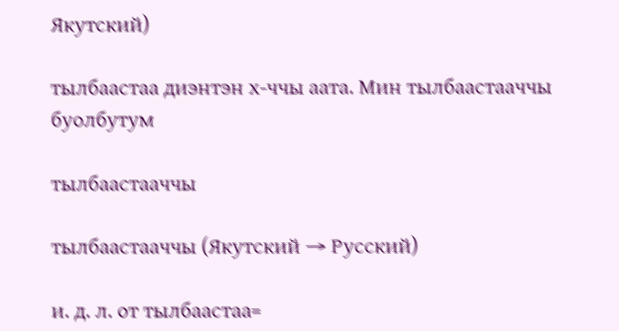Якутский)

тылбаастаа диэнтэн х-ччы аата. Мин тылбаастааччы буолбутум

тылбаастааччы

тылбаастааччы (Якутский → Русский)

и. д. л. от тылбаастаа=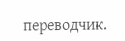переводчик.